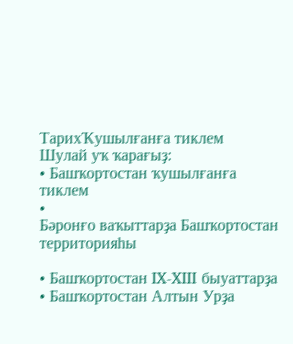ТарихҠушылғанға тиклем
Шулай уҡ ҡарағыҙ:
• Башҡортостан ҡушылғанға тиклем
•
Бәронғо ваҡыттарҙа Башҡортостан территорияһы

• Башҡортостан IX-XIII быуаттарҙа
• Башҡортостан Алтын Урҙа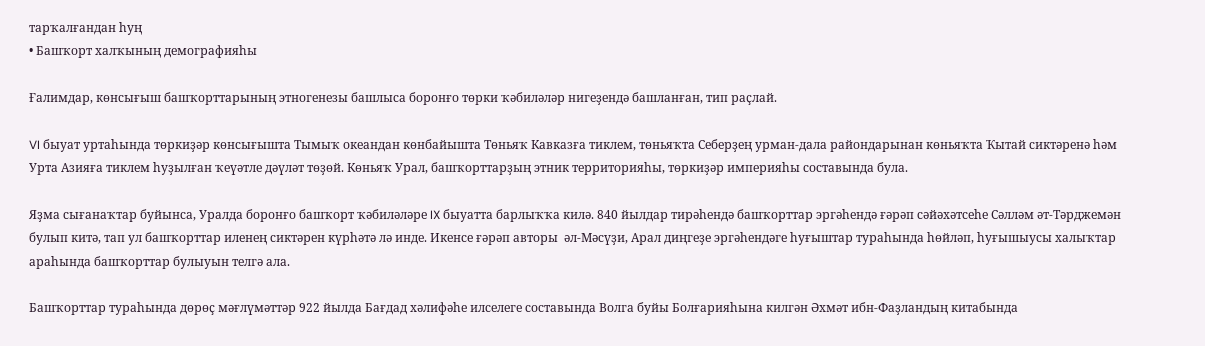тарҡалғандан һуң
• Башҡорт халҡының демографияһы

Ғалимдар, көнсығыш башҡорттарының этногенезы башлыса боронғо төрки ҡәбиләләр нигеҙендә башланған, тип раҫлай.

VI быуат уртаһында төркиҙәр көнсығышта Тымыҡ океандан көнбайышта Төньяҡ Кавказға тиклем, төньяҡта Себерҙең урман-дала райондарынан көньяҡта Ҡытай сиктәренә һәм Урта Азияға тиклем һуҙылған ҡеүәтле дәүләт төҙөй. Көньяҡ Урал, башҡорттарҙың этник территорияһы, төркиҙәр империяһы составында була.

Яҙма сығанаҡтар буйынса, Уралда боронғо башҡорт ҡәбиләләре IX быуатта барлыҡҡа килә. 840 йылдар тирәһендә башҡорттар эргәһендә ғәрәп сәйәхәтсеһе Сәлләм әт-Тәрджемән булып китә, тап ул башҡорттар иленең сиктәрен күрһәтә лә инде. Икенсе ғәрәп авторы  әл-Мәсүҙи, Арал диңгеҙе эргәһендәге һуғыштар тураһында һөйләп, һуғышыусы халыҡтар араһында башҡорттар булыуын телгә ала.

Башҡорттар тураһында дөрөҫ мәғлүмәттәр 922 йылда Бағдад хәлифәһе илселеге составында Волга буйы Болғарияһына килгән Әхмәт ибн-Фаҙландың китабында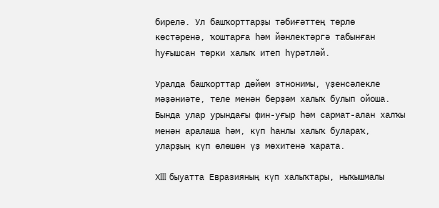бирелә. Ул башҡорттарҙы тәбиғәттең төрлө көстәренә, ҡоштарға һәм йәнлектәргә табынған һуғышсан төрки халыҡ итеп һүрәтләй.

Уралда башҡорттар дөйөм этнонимы, үҙенсәлекле мәҙәниәте, теле менән берҙәм халыҡ булып ойоша. Бында улар урындағы фин-уғыр һәм сармат-алан халҡы менән аралаша һәм, күп һанлы халыҡ булараҡ, уларҙың күп өлөшөн үҙ мөхитенә ҡарата.

ХIII быуатта Евразияның күп халыҡтары, ныҡышмалы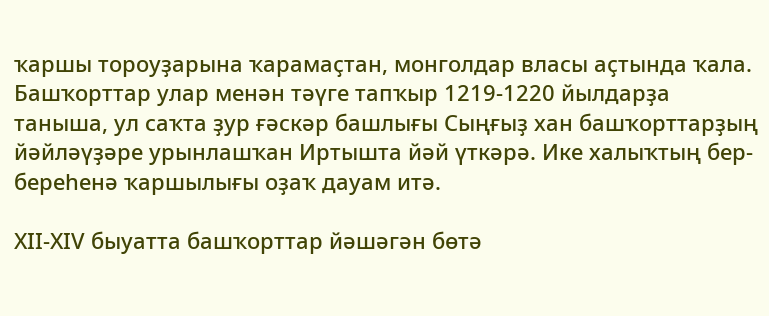ҡаршы тороуҙарына ҡарамаҫтан, монголдар власы аҫтында ҡала. Башҡорттар улар менән тәүге тапҡыр 1219-1220 йылдарҙа таныша, ул саҡта ҙур ғәскәр башлығы Сыңғыҙ хан башҡорттарҙың йәйләүҙәре урынлашҡан Иртышта йәй үткәрә. Ике халыҡтың бер-береһенә ҡаршылығы оҙаҡ дауам итә.

ХII-ХIV быуатта башҡорттар йәшәгән бөтә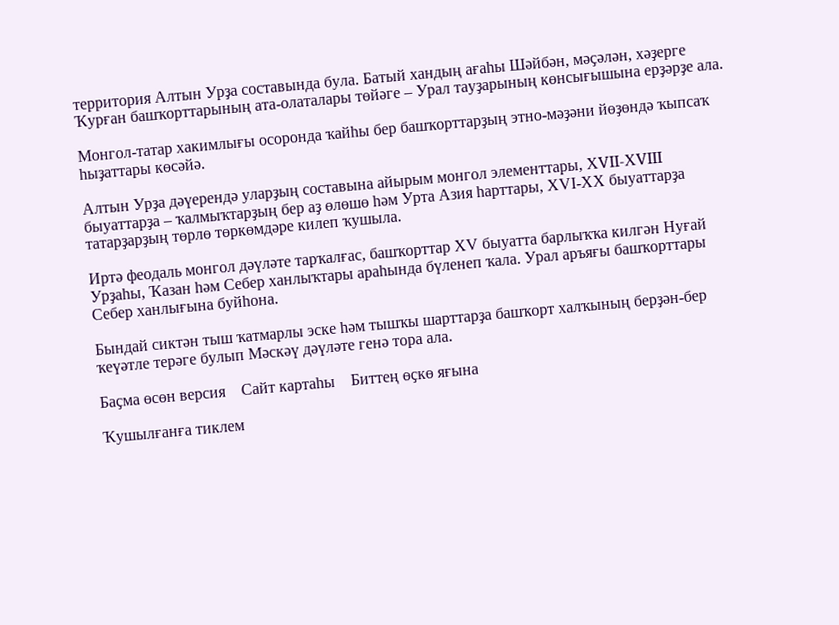территория Алтын Урҙа составында була. Батый хандың ағаһы Шәйбән, мәҫәлән, хәҙерге Ҡурған башҡорттарының ата-олаталары төйәге – Урал тауҙарының көнсығышына ерҙәрҙе ала.

Монгол-татар хакимлығы осоронда ҡайһы бер башҡорттарҙың этно-мәҙәни йөҙөндә ҡыпсаҡ һыҙаттары көсәйә.

Алтын Урҙа дәүерендә уларҙың составына айырым монгол элементтары, ХVII-ХVIII быуаттарҙа – ҡалмыҡтарҙың бер аҙ өлөшө һәм Урта Азия һарттары, ХVI-ХХ быуаттарҙа татарҙарҙың төрлө төркөмдәре килеп ҡушыла.

Иртә феодаль монгол дәүләте тарҡалғас, башҡорттар ХV быуатта барлыҡҡа килгән Нуғай Урҙаһы, Ҡазан һәм Себер ханлыҡтары араһында бүленеп ҡала. Урал аръяғы башҡорттары Себер ханлығына буйһона.

Бындай сиктән тыш ҡатмарлы эске һәм тышҡы шарттарҙа башҡорт халҡының берҙән-бер ҡеүәтле терәге булып Мәскәү дәүләте генә тора ала.

Баҫма өсөн версия    Сайт картаһы    Биттең өҫкө яғына

Ҡушылғанға тиклем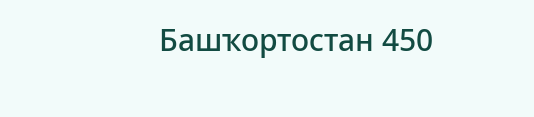Башҡортостан 450